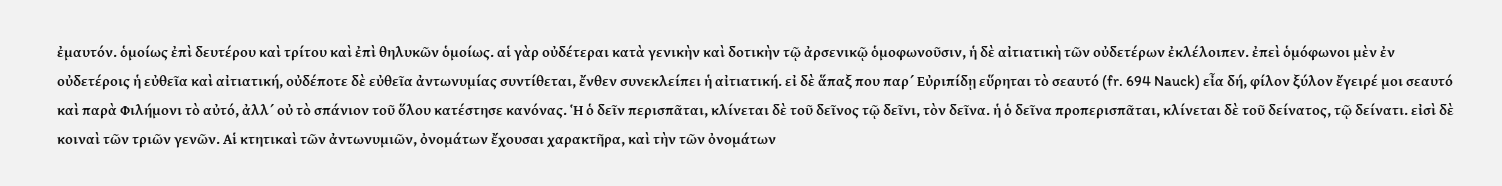ἐμαυτόν. ὁμοίως ἐπὶ δευτέρου καὶ τρίτου καὶ ἐπὶ θηλυκῶν ὁμοίως. αἱ γὰρ οὐδέτεραι κατὰ γενικὴν καὶ δοτικὴν τῷ ἀρσενικῷ ὁμοφωνοῦσιν, ἡ δὲ αἰτιατικὴ τῶν οὐδετέρων ἐκλέλοιπεν. ἐπεὶ ὁμόφωνοι μὲν ἐν οὐδετέροις ἡ εὐθεῖα καὶ αἰτιατική, οὐδέποτε δὲ εὐθεῖα ἀντωνυμίας συντίθεται, ἔνθεν συνεκλείπει ἡ αἰτιατική. εἰ δὲ ἅπαξ που παρ´ Εὐριπίδῃ εὕρηται τὸ σεαυτό (fr. 694 Nauck) εἶα δή, φίλον ξύλον ἔγειρέ μοι σεαυτό καὶ παρὰ Φιλήμονι τὸ αὐτό, ἀλλ´ οὐ τὸ σπάνιον τοῦ ὅλου κατέστησε κανόνας. Ἡ ὁ δεῖν περισπᾶται, κλίνεται δὲ τοῦ δεῖνος τῷ δεῖνι, τὸν δεῖνα. ἡ ὁ δεῖνα προπερισπᾶται, κλίνεται δὲ τοῦ δείνατος, τῷ δείνατι. εἰσὶ δὲ κοιναὶ τῶν τριῶν γενῶν. Αἱ κτητικαὶ τῶν ἀντωνυμιῶν, ὀνομάτων ἔχουσαι χαρακτῆρα, καὶ τὴν τῶν ὀνομάτων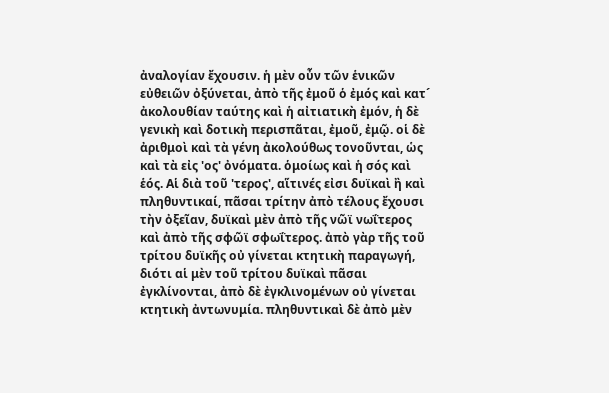ἀναλογίαν ἔχουσιν. ἡ μὲν οὖν τῶν ἑνικῶν εὐθειῶν ὀξύνεται, ἀπὸ τῆς ἐμοῦ ὁ ἐμός καὶ κατ´ ἀκολουθίαν ταύτης καὶ ἡ αἰτιατικὴ ἐμόν, ἡ δὲ γενικὴ καὶ δοτικὴ περισπᾶται, ἐμοῦ, ἐμῷ. οἱ δὲ ἀριθμοὶ καὶ τὰ γένη ἀκολούθως τονοῦνται, ὡς καὶ τὰ εἰς 'ος' ὀνόματα. ὁμοίως καὶ ἡ σός καὶ ἑός. Αἱ διὰ τοῦ 'τερος', αἵτινές εἰσι δυϊκαὶ ἢ καὶ πληθυντικαί, πᾶσαι τρίτην ἀπὸ τέλους ἔχουσι τὴν ὀξεῖαν, δυϊκαὶ μὲν ἀπὸ τῆς νῶϊ νωΐτερος καὶ ἀπὸ τῆς σφῶϊ σφωΐτερος. ἀπὸ γὰρ τῆς τοῦ τρίτου δυϊκῆς οὐ γίνεται κτητικὴ παραγωγή, διότι αἱ μὲν τοῦ τρίτου δυϊκαὶ πᾶσαι ἐγκλίνονται, ἀπὸ δὲ ἐγκλινομένων οὐ γίνεται κτητικὴ ἀντωνυμία. πληθυντικαὶ δὲ ἀπὸ μὲν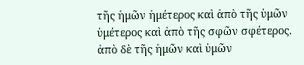τῆς ἡμῶν ἡμέτερος καὶ ἀπὸ τῆς ὑμῶν ὑμέτερος καὶ ἀπὸ τῆς σφῶν σφέτερος. ἀπὸ δὲ τῆς ἡμῶν καὶ ὑμῶν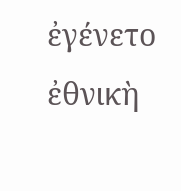ἐγένετο ἐθνικὴ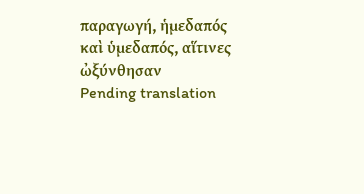παραγωγή, ἡμεδαπός καὶ ὑμεδαπός, αἵτινες ὠξύνθησαν
Pending translation